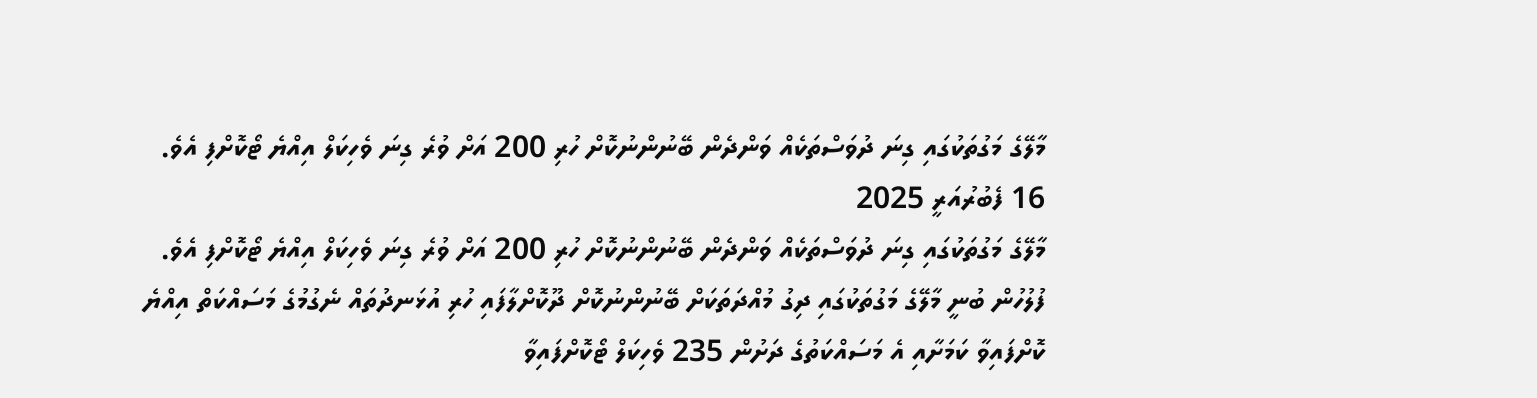މާލޭގެ މަގުތަކުގައި ގިނަ ދުވަސްތަކެއް ވަންދެން ބޭނުންނުކޮށް ހުރި 200 އަށް ވުރެ ގިނަ ވެހިކަލް އިއްޔެ ޓޯކޮށްފި އެވެ.
16 ފެބުރުއަރީ 2025
މާލޭގެ މަގުތަކުގައި ގިނަ ދުވަސްތަކެއް ވަންދެން ބޭނުންނުކޮށް ހުރި 200 އަށް ވުރެ ގިނަ ވެހިކަލް އިއްޔެ ޓޯކޮށްފި އެވެ.
ފުލުހުން ބުނީ މާލޭގެ މަގުތަކުގައި ދިގު މުއްދަތަކަށް ބޭނުންނުކޮށް ދޫކޮށްލާފައި ހުރި އުޅަނދުތައް ނެގުމުގެ މަސައްކަތް އިއްޔެ ކޮށްފައިވާ ކަމަށާއި އެ މަސައްކަތުގެ ދަށުން 235 ވެހިކަލް ޓޯކޮށްފައިވާ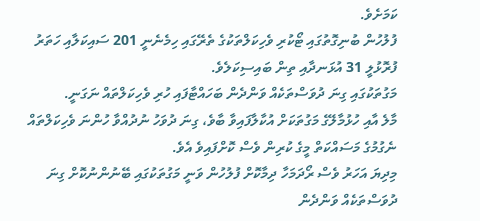ކަމަށެވެ.
ފުލުހުން ބުނިގޮތުގައި ޓޯކުރި ވެހިކަލްތަކުގެ ތެރޭގައި ހިމެނެނީ 201 ސައިކަލާއި ހަތަރު ފުރޮޅުލީ 31 އުޅަނދާއި ތިން ބައިސިކަލެވެ.
މަގުތަކުގައި ގިނަ ދުވަސްތަކެއް ވަންދެން ބަހައްޓާފައި ހުރި ވެހިކަލްތައް ނަގަނީ.
މާލެ އާއި ހުޅުމާލޭގެ މަގުތަކަށް އުކާލާފައިވާ ބާވެ، ގިނަ ދުވަހު ނުދުއްވާ ހުންނަ ވެހިކަލްތައް ނެގުމުގެ މަސައްކަތް މީގެ ކުރިން ވެސް ކޮށްފައިވެ އެވެ.
މިދިޔަ އަހަރު ވެސް ރޯދަމަހާ ދިމާކޮށް ފުލުހުން ވަނީ މަގުތަކުގައި ބޭނުންނުކޮށް ގިނަ ދުވަސްތަކެއް ވަންދެން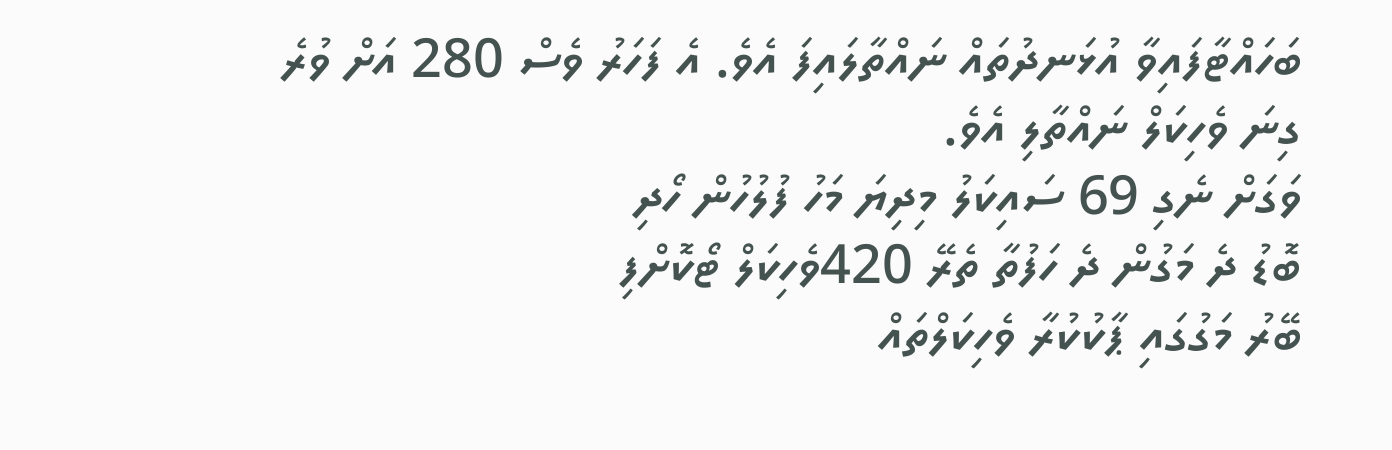ބަހައްޓާފައިވާ އުޅަނދުތައް ނައްތާލައިފަ އެވެ. އެ ފަހަރު ވެސް 280 އަށް ވުރެ ގިނަ ވެހިކަލް ނައްތާލި އެވެ.
ވަގަށް ނެގި 69 ސައިކަލު މިދިޔަ މަހު ފުލުހުން ހޯދި
ބޮޑު ދެ މަގުން ދެ ހަފުތާ ތެރޭ 420ވެހިކަލް ޓޯކޮށްފި
ބޭރު މަގުގައި ޕާކުކުރާ ވެހިކަލްތައް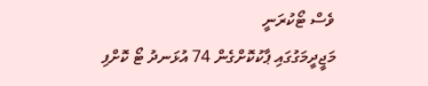ވެސް ޓޯކުރަނީ
މަޖީދީމަގުގައި ޕާކުކޮށްގެން 74 އުޅަނދު ޓޯ ކޮށްފި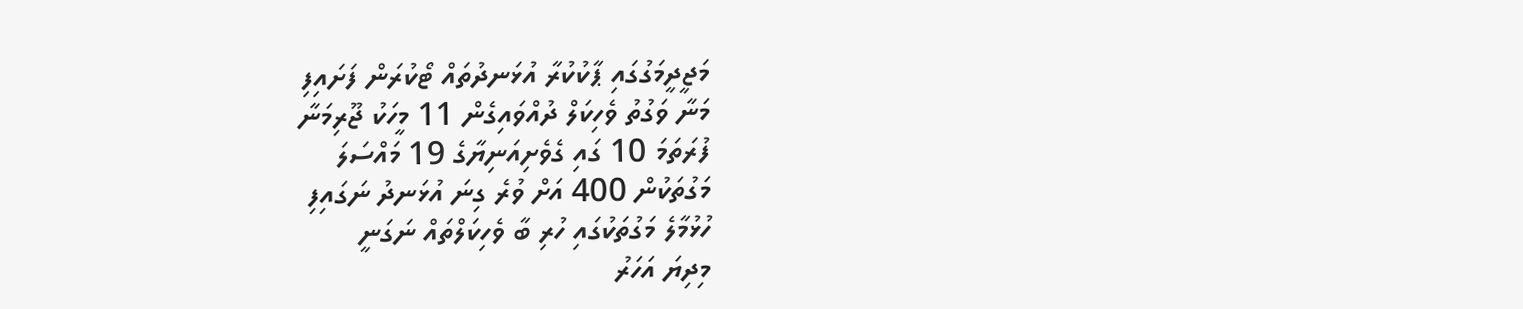މަޖީދީމަގުގައި ޕާކުކުރާ އުޅަނދުތައް ޓޯކުރަން ފަށައިފި
މަނާ ވަގުތު ވެހިކަލް ދުއްވައިގެން 11 މީހަކު ޖޫރިމަނާ
ފުރަތަމަ 10 ގައި ގެވެށިއަނިޔާގެ 19 މައްސަލަ
މަގުތަކުން 400 އަށް ވުރެ ގިނަ އުޅަނދު ނަގައިފި
ހުޅުމާލެ މަގުތަކުގައި ހުރި ބާ ވެހިކަލްތައް ނަގަނީ
މިދިޔަ އަހަރު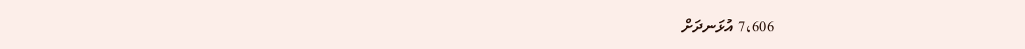7،606 އުޅަނދަށް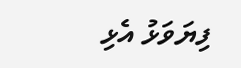ފިޔަވަޅު އެޅި